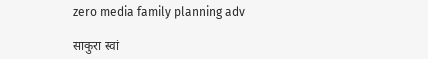zero media family planning adv

साकुरा स्वां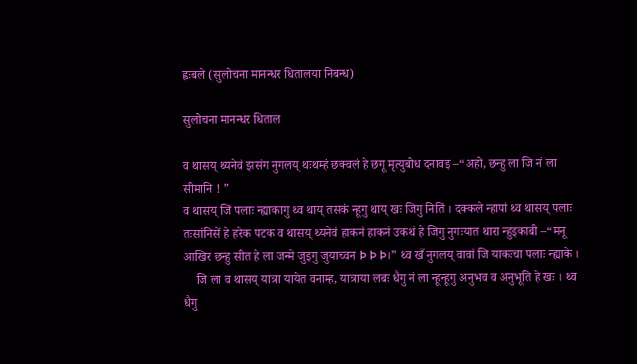ह्वःबले (सुलोचना मानन्धर धितालया निबन्ध)

सुलोचना मानन्धर धिताल

व थासय् थ्यनेवं झसंग नुगलय् थःथम्हं छक्वलं हे छगू मृत्युबोध दनावइ –“अहो, छन्हु ला जि नं ला सीमानि ! ”
व थासय् जिं पलाः न्ह्याकागु थ्व थाय् तसकं न्हूगु थाय् खः जिगु नितिं । दक्कले न्हापां थ्व थासय् पलाः तःसांनिसें हे हरेक पटक व थासय् थ्यनेवं हाकनं हाकनं उकथं हे जिगु नुगःयात थारा न्हुइकाबी –“मनू आखिर छन्हु सीत हे ला जन्मे जुइगु जुयाच्वन Þ Þ Þ।” थ्व खँ नुगलय् वावां जि याकःचा पलाः न्ह्याके ।
    जि ला व थासय् यात्रा यायेत वनाम्ह, यात्राया लबः धैगु नं ला न्हून्हूगु अनुभव व अनुभूति हे खः । थ्व धैगु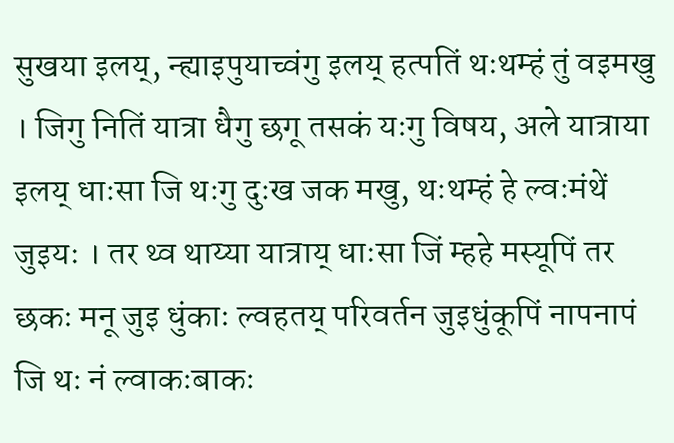सुखया इलय्, न्ह्याइपुयाच्वंगु इलय् हत्पतिं थःथम्हं तुं वइमखु । जिगु नितिं यात्रा धैगु छगू तसकं यःगु विषय, अले यात्राया इलय् धाःसा जि थःगु दुःख जक मखु, थःथम्हं हे ल्वःमंथें जुइयः । तर थ्व थाय्या यात्राय् धाःसा जिं म्हहे मस्यूपिं तर छकः मनू जुइ धुंकाः ल्वहतय् परिवर्तन जुइधुंकूपिं नापनापं जि थः नं ल्वाकःबाकः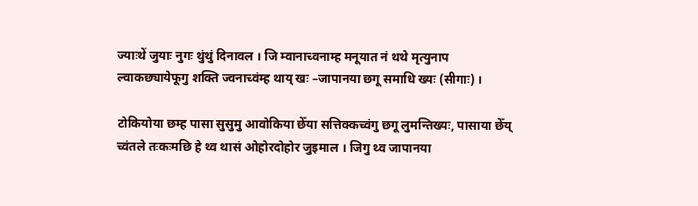ज्याःथें जुयाः नुगः थुंथुं दिनावल । जि म्वानाच्वनाम्ह मनूयात नं थथे मृत्युनाप ल्वाकछ्यायेफूगु शक्ति ज्वनाच्वंम्ह थाय् खः –जापानया छगू समाधि ख्यः (सीगाः) ।

टोकियोया छम्ह पासा सुसुमु आवोकिया छेँया सत्तिक्कच्वंगु छगू लुमन्तिख्यः, पासाया छेँय् च्वंतले तःकःमछि हे थ्व थासं ओहोरदोहोर जुइमाल । जिगु थ्व जापानया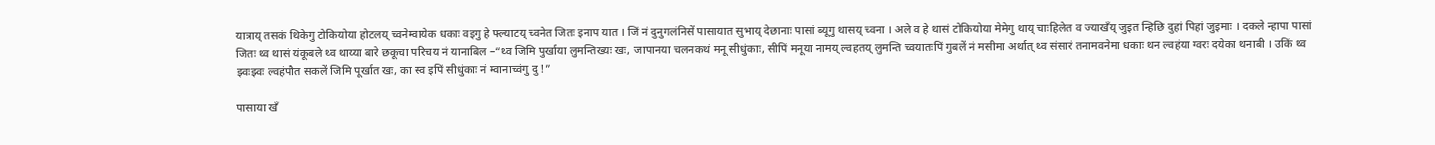यात्राय् तसकं थिकेगु टोकियोया होटलय् च्वनेम्वायेक धकाः वइगु हे फ्ल्याटय् च्वनेत जितः इनाप यात । जिं नं दुनुगलंनिसें पासायात सुभाय् देछानाः पासां ब्यूगु थासय् च्वना । अले व हे थासं टोकियोया मेमेगु थाय् चाःहिलेत व ज्याखँय् जुइत न्हिछि दुहां पिहां जुइमाः । दकले न्हापा पासां जितः थ्व थासं यंकूबले थ्व थाय्या बारे छकूचा परिचय नं यानाबिल –“थ्व जिमि पुर्खाया लुमन्तिख्यः खः, जापानया चलनकथं मनू सीधुंकाः, सीपिं मनूया नामय् ल्वहतय् लुमन्ति च्वयातःपिं गुबलें नं मसीमा अर्थात् थ्व संसारं तनामवनेमा धकाः थन ल्वहंया ग्वरः दयेका थनाबी । उकिं थ्व झ्वःझ्वः ल्वहंपौत सकलें जिमि पूर्खात खः, का स्व इपिं सीधुंकाः नं म्वानाच्वंगु दु !”

पासाया खँ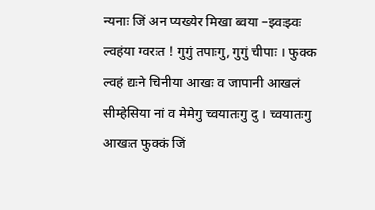न्यनाः जिं अन प्यख्येर मिखा ब्वया –झ्वःझ्वः ल्वहंया ग्वरःत ! गुगुं तपाःगु, गुगुं चीपाः । फुक्क ल्वहं द्यःने चिनीया आखः व जापानी आखलं सीम्हेसिया नां व मेमेगु च्वयातःगु दु । च्वयातःगु आखःत फुक्कं जिं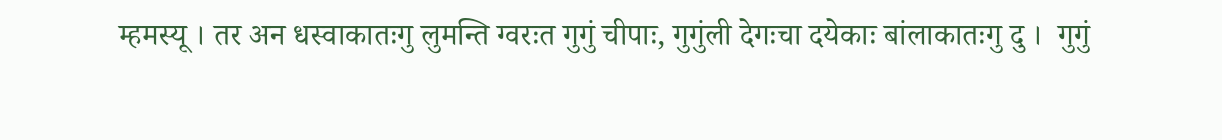म्हमस्यू । तर अन धस्वाकातःगु लुमन्ति ग्वरःत गुगुं चीपाः, गुगुंली देगःचा दयेकाः बांलाकातःगु दु ।  गुगुं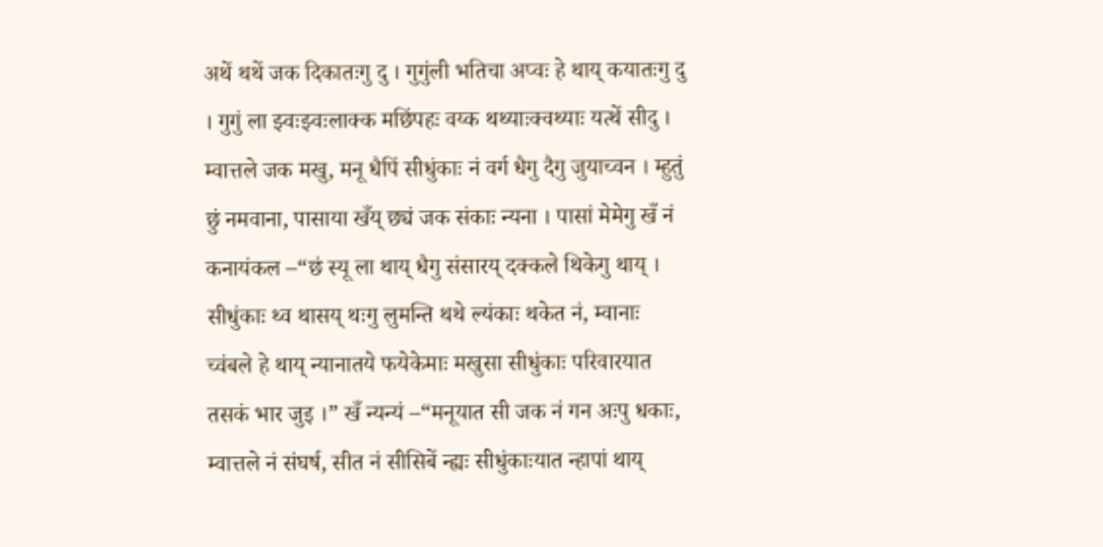अथें थथें जक दिकातःगु दु । गुगुंली भतिचा अप्वः हे थाय् कयातःगु दु । गुगुं ला झ्वःझ्वःलाक्क मछिंपहः वय्क थथ्याःक्वथ्याः यत्थें सीदु । म्वात्तले जक मखु, मनू धैपिं सीधुंकाः नं वर्ग धैगु दैगु जुयाच्वन । म्हुतुं छुं नमवाना, पासाया खँय् छ्यं जक संकाः न्यना । पासां मेमेगु खँ नं कनायंकल –“छं स्यू ला थाय् धैगु संसारय् दक्कले थिकेगु थाय् । सीधुंकाः थ्व थासय् थःगु लुमन्ति थथे ल्यंकाः थकेत नं, म्वानाः च्वंबले हे थाय् न्यानातये फयेकेमाः मखुसा सीधुंकाः परिवारयात तसकं भार जुइ ।” खँ न्यन्यं –“मनूयात सी जक नं गन अःपु धकाः, म्वात्तले नं संघर्ष, सीत नं सीसिबें न्ह्यः सीधुंकाःयात न्हापां थाय्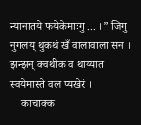न्यानातये फयेकेमाःगु ... ।” जिगु नुगलय् थुकथं खँ वालावाला सन । झन्झन् क्वथीक व थाय्यात स्वयेमास्ते वल प्यखेरं ।
    काचाक्क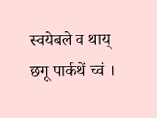स्वयेबले व थाय् छगू पार्कथें च्वं ।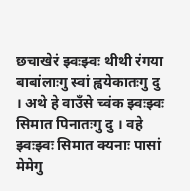छचाखेरं झ्वःझ्वः थीथी रंगया बाबांलाःगु स्वां ह्वयेकातःगु दु । अथे हे वाउँसे च्वंक झ्वःझ्वः सिमात पिनातःगु दु । वहे झ्वःझ्वः सिमात क्यनाः पासां मेमेगु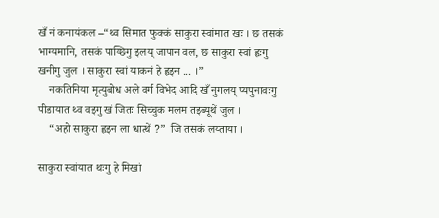खँ नं कनायंकल –“थ्व सिमात फुक्कं साकुरा स्वांमात खः । छ तसकं भाग्यमानि, तसकं पाय्छिगु इलय् जापान वल, छ साकुरा स्वां ह्वःगु खनीगु जुल । साकुरा स्वां याकनं हे ह्वइन ... ।”
    नकतिनिया मृत्युबोध अले वर्ग विभेद आदि खँ नुगलय् प्यपुनावःगु पीडायात थ्व वइगु खं जितः सिच्चुक मलम तइब्यूथें जुल ।
    “अहो साकुरा ह्वइन ला धात्थें ?”  जि तसकं लय्ताया ।

साकुरा स्वांयात थःगु हे मिखां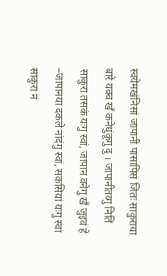स्वयेमखंनिसां जापानी पासापिसं जितः साकुराया बारे यक्व खँ कनेधुंकूगु दु । जापानीतय्गु नितिं साकुरा तसकं यःगु स्वां, जापान वनेगु खँ जुइवं हे –जापानया दकले नांदंगु स्वां, सकसियां यःगु स्वां साकुरा नं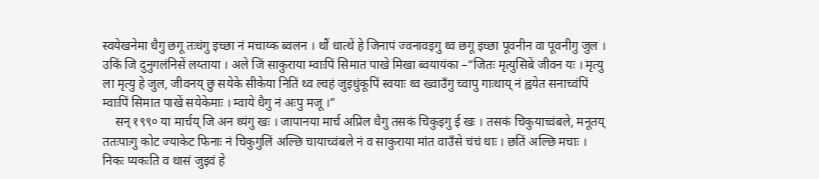स्वयेखनेमा धैगु छगू तःधंगु इच्छा नं मचाय्क ब्वलन । थौं धात्थें हे जिनापं ज्वनावइगु थ्व छगू इच्छा पूवनीन वा पूवनीगु जुल । उकिं जि दुनुगलंनिसें लय्ताया । अले जिं साकुराया म्वाःपिं सिमात पाखे मिखा ब्वयायंका –“जितः मृत्युसिबें जीवन यः । मृत्यु ला मृत्यु हे जुल, जीवनय् छु सयेके सीकेया नितिं थ्व ल्वहं जुइधुंकूपिं स्वयाः थ्व ख्वाउँगु च्वापु गाःथाय् नं ह्वयेत सनाच्वंपिं म्वाःपिं सिमात पाखें सयेकेमाः । म्वाये धैगु नं अःपु मजू ।”
    सन् १९९० या मार्चय् जि अन थ्यंगु खः । जापानया मार्च अप्रिल धैगु तसकं चिकुइगु ई खः । तसकं चिकुयाच्वंबले, मनूतय् ततःपाःगु कोट ज्याकेट फिनाः नं चिकुगुलिं अल्छि चायाच्वंबले नं व साकुराया मांत वाउँसे चंचं धाः । छतिं अल्छि मचाः ।
निकः प्यकःति व थासं जुइवं हे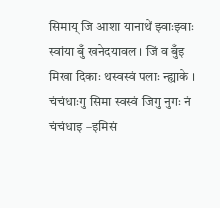सिमाय् जि आशा यानाथें झ्वाःझ्वाः स्वांया बुँ खनेदयावल । जिं व बुँइ मिखा दिकाः थस्वस्वं पलाः न्ह्याके । चंचंधाःगु सिमा स्वस्वं जिगु नुगः नं चंचंधाइ –इमिसं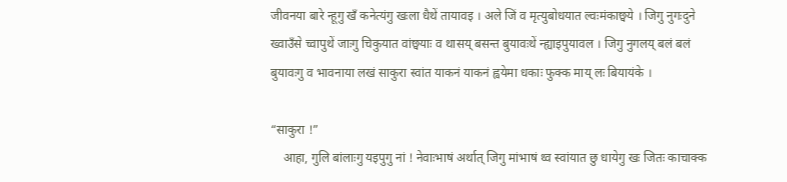जीवनया बारे न्हूगु खँ कनेत्यंगु खःला धैथें तायावइ । अले जिं व मृत्युबोधयात ल्वःमंकाछ्वये । जिगु नुगःदुने ख्वाउँसे च्वापुथें जाःगु चिकुयात वांछ्वयाः व थासय् बसन्त बुयावःथें न्ह्याइपुयावल । जिगु नुगलय् बलं बलं बुयावःगु व भावनाया लखं साकुरा स्वांत याकनं याकनं ह्वयेमा धकाः फुक्क माय् लः बियायंके ।

“साकुरा !”
    आहा, गुलि बांलाःगु यइपुगु नां ! नेवाःभाषं अर्थात् जिगु मांभाषं थ्व स्वांयात छु धायेगु खः जितः काचाक्क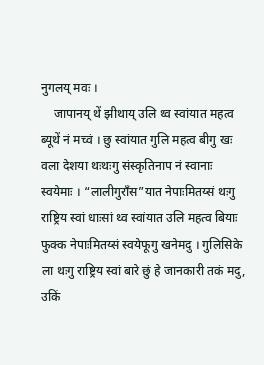नुगलय् मवः ।
    जापानय् थें झीथाय् उलि थ्व स्वांयात महत्व ब्यूथें नं मच्वं । छु स्वांयात गुलि महत्व बीगु खः वला देशया थःथःगु संस्कृतिनाप नं स्वानाः स्वयेमाः । “लालीगुराँस”यात नेपाःमितय्सं थःगु राष्ट्रिय स्वां धाःसां थ्व स्वांयात उलि महत्व बियाः फुक्क नेपाःमितय्सं स्वयेफूगु खनेमदु । गुलिसिके ला थःगु राष्ट्रिय स्वां बारे छुं हे जानकारी तकं मदु, उकिं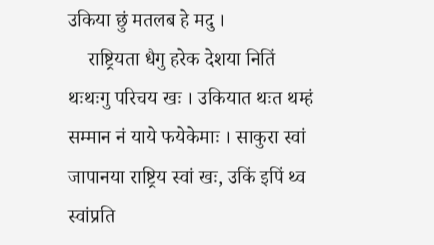उकिया छुं मतलब हे मदु ।
    राष्ट्रियता धैगु हरेक देशया नितिं थःथःगु परिचय खः । उकियात थःत थम्हं सम्मान नं याये फयेकेमाः । साकुरा स्वां जापानया राष्ट्रिय स्वां खः, उकिं इपिं थ्व स्वांप्रति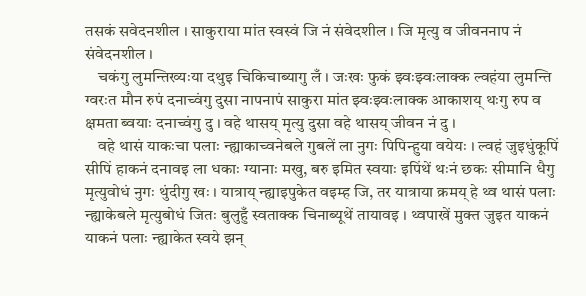तसकं सवेदनशील । साकुराया मांत स्वस्वं जि नं संवेदशील । जि मृत्यु व जीवननाप नं संवेदनशील ।
    चकंगु लुमन्तिख्यःया दथुइ चिकिचाब्यागु लँ । जःखः फुकं झ्वःझ्वःलाक्क ल्वहंया लुमन्ति ग्वरःत मौन रुपं दनाच्वंगु दुसा नापनापं साकुरा मांत झ्वःझ्वःलाक्क आकाशय् थःगु रुप व क्षमता ब्वयाः दनाच्वंगु दु । वहे थासय् मृत्यु दुसा वहे थासय् जीवन नं दु ।
    वहे थासं याकःचा पलाः न्ह्याकाच्वनेबले गुबलें ला नुगः पिपिन्हुया वयेयः । ल्वहं जुइधुंकूपिं सीपिं हाकनं दनावइ ला धकाः ग्यानाः मखु, बरु इमित स्वयाः इपिंथें थःनं छकः सीमानि धैगु मृत्युवोधं नुगः थुंदीगु खः । यात्राय् न्ह्याइपुकेत वइम्ह जि, तर यात्राया क्रमय् हे थ्व थासं पलाः न्ह्याकेबले मृत्युबोधं जितः बुलुहुँ स्वताक्क चिनाब्यूथें तायावइ । थ्वपाखें मुक्त जुइत याकनं याकनं पलाः न्ह्याकेत स्वये झन्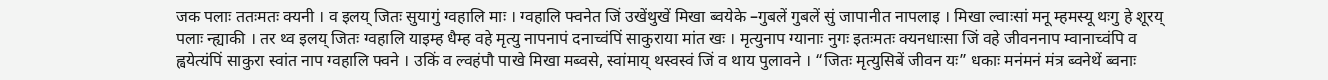जक पलाः ततःमतः क्यनी । व इलय् जितः सुयागुं ग्वहालि माः । ग्वहालि फ्वनेत जिं उखेंथुखें मिखा ब्वयेके –गुबलें गुबलें सुं जापानीत नापलाइ । मिखा ल्वाःसां मनू म्हमस्यू थःगु हे शूरय् पलाः न्ह्याकी । तर थ्व इलय् जितः ग्वहालि याइम्ह धैम्ह वहे मृत्यु नापनापं दनाच्वंपिं साकुराया मांत खः । मृत्युनाप ग्यानाः नुगः इतःमतः क्यनधाःसा जिं वहे जीवननाप म्वानाच्वंपि व ह्वयेत्यंपिं साकुरा स्वांत नाप ग्वहालि फ्वने । उकिं व ल्वहंपौ पाखे मिखा मब्वसे, स्वांमाय् थस्वस्वं जिं व थाय पुलावने । “जितः मृत्युसिबें जीवन यः” धकाः मनंमनं मंत्र ब्वनेथें ब्वनाः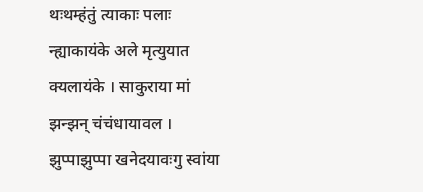थःथम्हंतुं त्याकाः पलाः न्ह्याकायंके अले मृत्युयात क्यलायंके । साकुराया मां झन्झन् चंचंधायावल । झुप्पाझुप्पा खनेदयावःगु स्वांया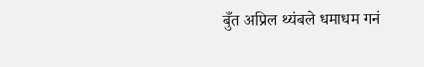बुँत अप्रिल थ्यंबले धमाधम गनं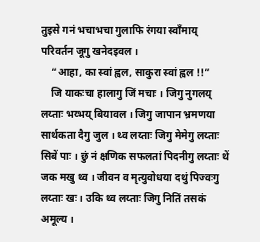तुइसे गनं भचाभचा गुलाफि रंगया स्वाँमाय् परिवर्तन जूगु खनेदइवल ।
    “आहा, का स्वां ह्वल, साकुरा स्वां ह्वल !!”
    जि याकःचा हालागु जिं मचाः । जिगु नुगलय् लय्ताः भय्भय् बियावल । जिगु जापान भ्रमणया सार्थकता दैगु जुल । थ्व लय्ताः जिगु मेमेगु लय्ताः सिबें पाः । छुं नं क्षणिक सफलतां पिदनीगु लय्ताः थें जक मखु थ्व । जीवन व मृत्युवोधया दथुं पिज्वःगु लय्ताः खः । उकि थ्व लय्ताः जिगु नितिं तसकं अमूल्य ।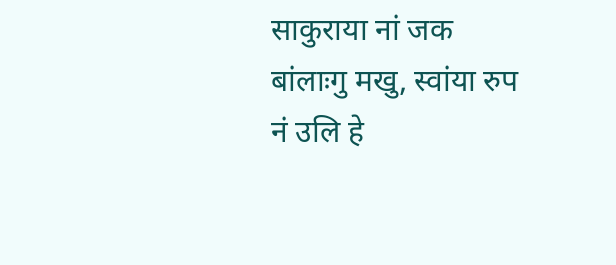साकुराया नां जक बांलाःगु मखु, स्वांया रुप नं उलि हे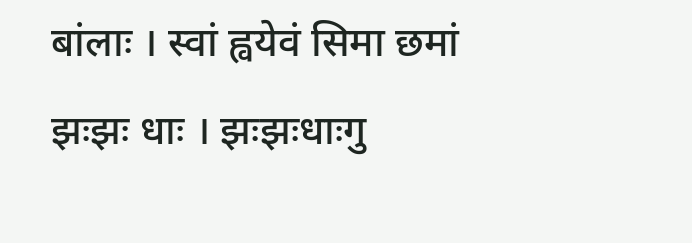बांलाः । स्वां ह्वयेवं सिमा छमां झःझः धाः । झःझःधाःगु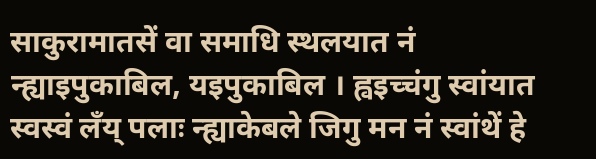साकुरामातसें वा समाधि स्थलयात नं न्ह्याइपुकाबिल, यइपुकाबिल । ह्वइच्चंगु स्वांयात स्वस्वं लँय् पलाः न्ह्याकेबले जिगु मन नं स्वांथें हे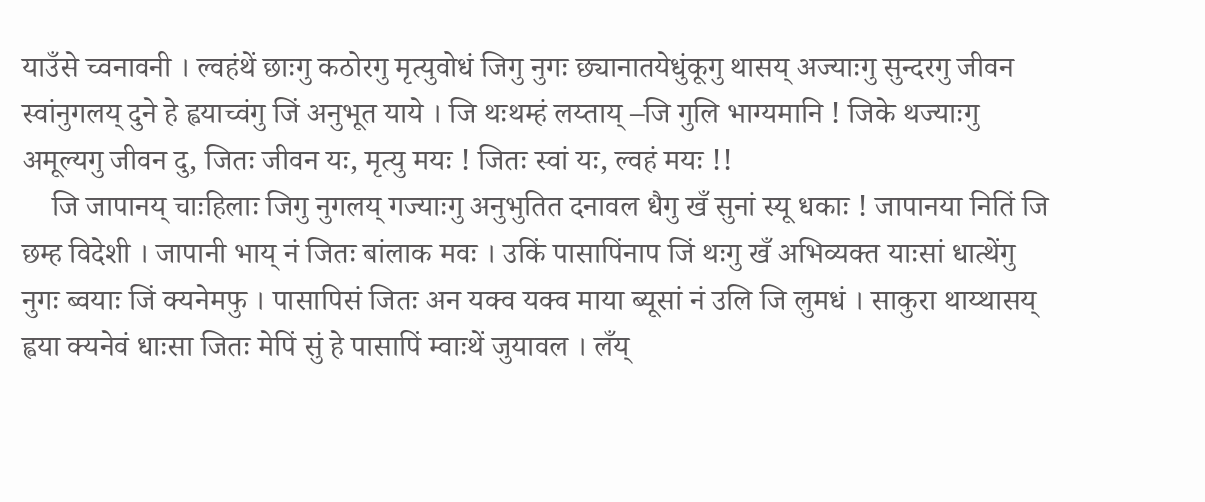याउँसे च्वनावनी । ल्वहंथें छाःगु कठोरगु मृत्युवोधं जिगु नुगः छ्यानातयेधुंकूगु थासय् अज्याःगु सुन्दरगु जीवन स्वांनुगलय् दुने हे ह्वयाच्वंगु जिं अनुभूत याये । जि थःथम्हं लय्ताय् –जि गुलि भाग्यमानि ! जिके थज्याःगु अमूल्यगु जीवन दु, जितः जीवन यः, मृत्यु मयः ! जितः स्वां यः, ल्वहं मयः !!
    जि जापानय् चाःहिलाः जिगु नुगलय् गज्याःगु अनुभुतित दनावल धैगु खँ सुनां स्यू धकाः ! जापानया नितिं जि छम्ह विदेशी । जापानी भाय् नं जितः बांलाक मवः । उकिं पासापिंनाप जिं थःगु खँ अभिव्यक्त याःसां धात्थेंगु नुगः ब्वयाः जिं क्यनेमफु । पासापिसं जितः अन यक्व यक्व माया ब्यूसां नं उलि जि लुमधं । साकुरा थाय्थासय् ह्वया क्यनेवं धाःसा जितः मेपिं सुं हे पासापिं म्वाःथें जुयावल । लँय्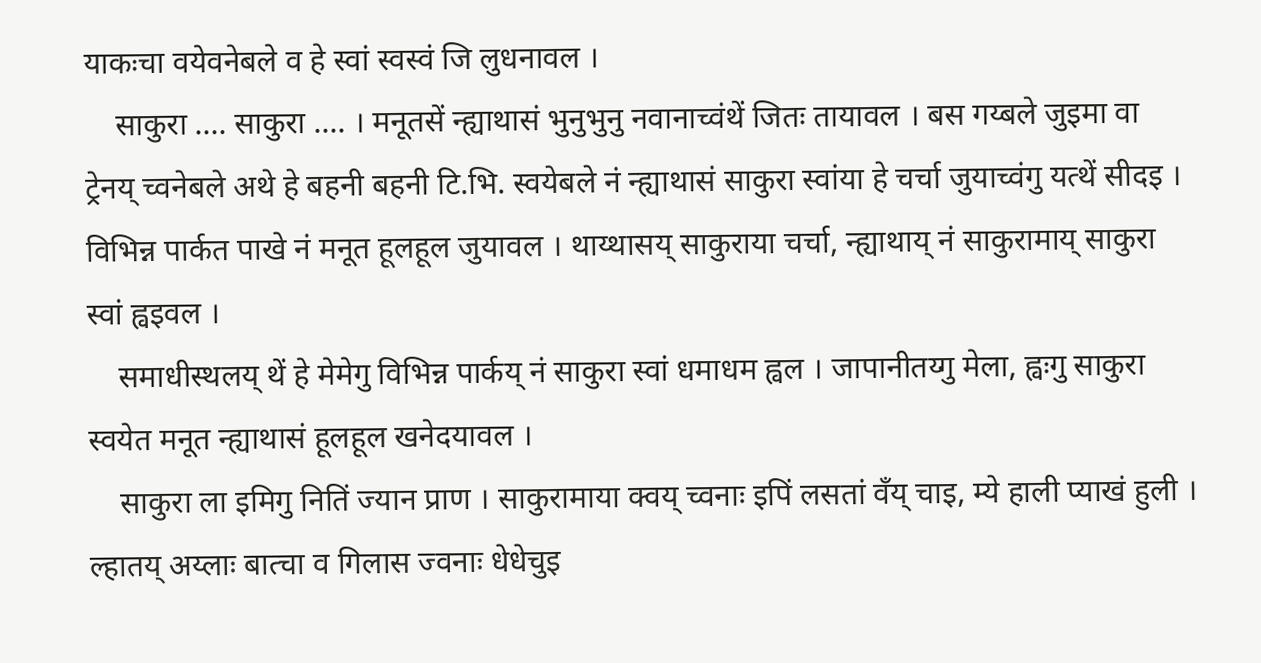याकःचा वयेवनेबले व हे स्वां स्वस्वं जि लुधनावल ।
    साकुरा .... साकुरा .... । मनूतसें न्ह्याथासं भुनुभुनु नवानाच्वंथें जितः तायावल । बस गय्बले जुइमा वा ट्रेनय् च्वनेबले अथे हे बहनी बहनी टि.भि. स्वयेबले नं न्ह्याथासं साकुरा स्वांया हे चर्चा जुयाच्वंगु यत्थें सीदइ । विभिन्न पार्कत पाखे नं मनूत हूलहूल जुयावल । थाय्थासय् साकुराया चर्चा, न्ह्याथाय् नं साकुरामाय् साकुरा स्वां ह्वइवल ।
    समाधीस्थलय् थें हे मेमेगु विभिन्न पार्कय् नं साकुरा स्वां धमाधम ह्वल । जापानीतय्गु मेला, ह्वःगु साकुरा स्वयेत मनूत न्ह्याथासं हूलहूल खनेदयावल ।
    साकुरा ला इमिगु नितिं ज्यान प्राण । साकुरामाया क्वय् च्वनाः इपिं लसतां वँय् चाइ, म्ये हाली प्याखं हुली । ल्हातय् अय्लाः बात्चा व गिलास ज्वनाः धेधेचुइ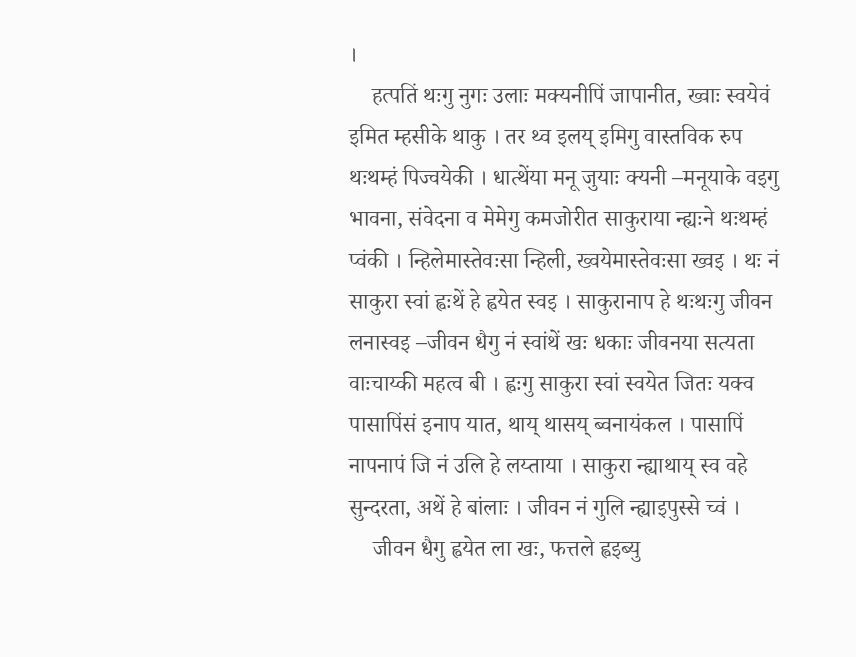।
    हत्पतिं थःगु नुगः उलाः मक्यनीपिं जापानीत, ख्वाः स्वयेवं इमित म्हसीके थाकु । तर थ्व इलय् इमिगु वास्तविक रुप थःथम्हं पिज्वयेकी । धात्थेंया मनू जुयाः क्यनी –मनूयाके वइगु भावना, संवेदना व मेमेगु कमजोरीत साकुराया न्ह्यःने थःथम्हं प्वंकी । न्हिलेमास्तेवःसा न्हिली, ख्वयेमास्तेवःसा ख्वइ । थः नं साकुरा स्वां ह्वःथें हे ह्वयेत स्वइ । साकुरानाप हे थःथःगु जीवन लनास्वइ –जीवन धैगु नं स्वांथें खः धकाः जीवनया सत्यता वाःचाय्की महत्व बी । ह्वःगु साकुरा स्वां स्वयेत जितः यक्व पासापिंसं इनाप यात, थाय् थासय् ब्वनायंकल । पासापिं नापनापं जि नं उलि हे लय्ताया । साकुरा न्ह्याथाय् स्व वहे सुन्दरता, अथें हे बांलाः । जीवन नं गुलि न्ह्याइपुस्से च्वं ।
    जीवन धैगु ह्वयेत ला खः, फत्तले ह्वइब्यु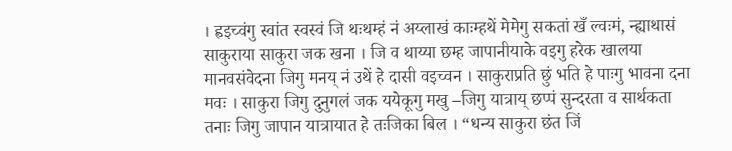। ह्वइच्वंगु स्वांत स्वस्वं जि थःथम्हं नं अय्लाखं काःम्हथें मेमेगु सकतां खँ ल्वःमं, न्ह्याथासं साकुराया साकुरा जक खना । जि व थाय्या छम्ह जापानीयाके वइगु हरेक खालया मानवसंवेदना जिगु मनय् नं उथें हे दासी वइच्वन । साकुराप्रति छुं भति हे पाःगु भावना दना मवः । साकुरा जिगु दुनुगलं जक ययेकूगु मखु –जिगु यात्राय् छप्पं सुन्दरता व सार्थकता तनाः जिगु जापान यात्रायात हे तःजिका बिल । “धन्य साकुरा छंत जिं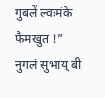गुबलें ल्वःमंके फैमखुत !” नुगलं सुभाय् बी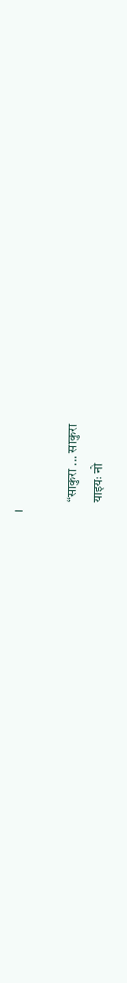।

    “साकुरा ... साकुरा
    याइयः नो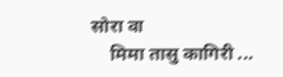सोरा वा
    मिमा तासु कागिरी ...